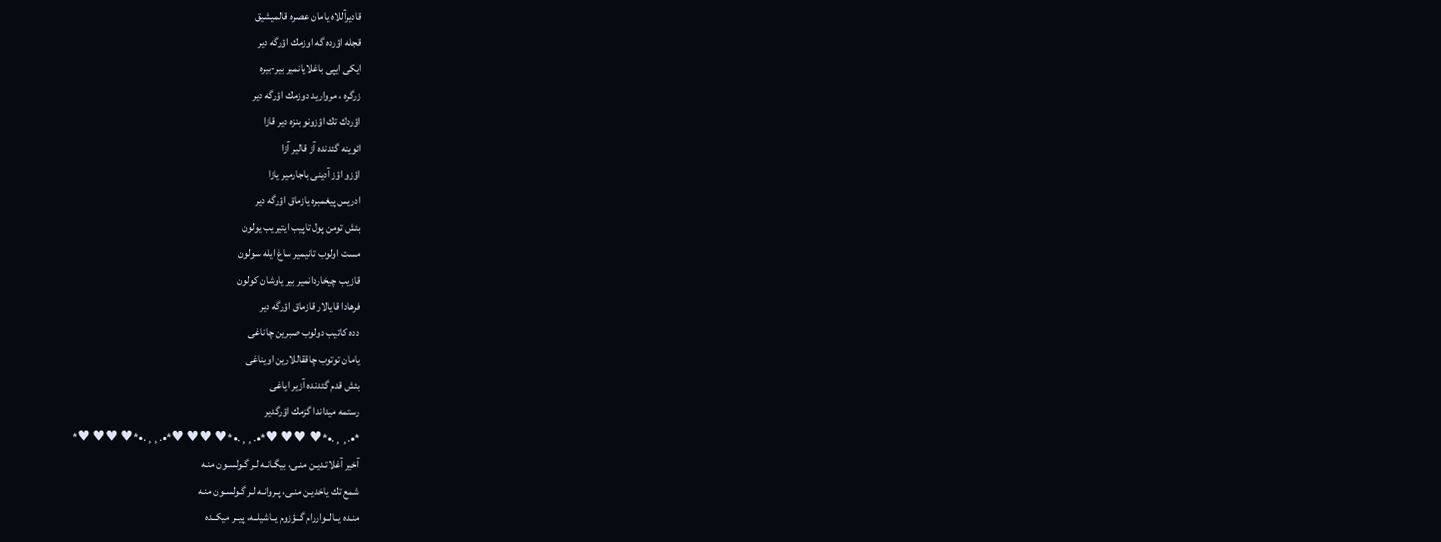قادیرآللاه یامان عصره قالمیشیق
قجله اؤرده گه اوزمك اؤرگه دیر
ایكی ایپی باغلایانمیر بیر-بیره
زرگره ، مروارید دوزمك اؤرگه دیر
اؤردك تك اؤزونو بنزه دیر قازا
ائوینه گئدنده آز قالیر آزا
اؤزو اؤز آدینی باجارمیر یازا
ادریس پیغمبره یازماق اؤرگه دیر
بئش تومن پول تاپیب ایتیریب یولون
مست اولوب تانیمیر ساغ ایله سولون
قازیب چیخاردانمیر بیر یاوشان كولون
فرهادا قایالار قازماق اؤرگه دیر
دده كاتیب دولوب صبرین چاناغی
یامان توتوب چاققاللارین اویناغی
بئش قدم گئدنده آزیر ایاغی
رستمه میداندا گزمك اؤرگدیر
*•.¸¸.•*♥ ♥♥ ♥*•.¸¸.•*♥ ♥♥ ♥*•.¸¸.•*♥ ♥♥ ♥*
آخیر آغلاتـدیـن منـی، بیگـانـه لـر گـولسـون منـه
شمع تك یاخدیـن منـی، پـروانـه لـر گـولسـون منـه
منـده یــالــواررام گــؤزوم یــاشیلــه، پیــر میكــده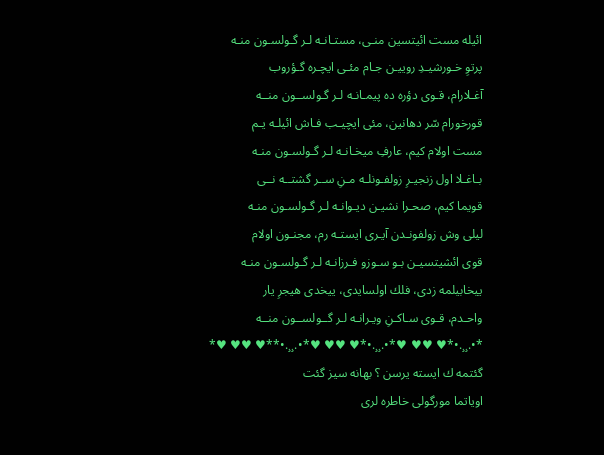ائیله مست ائیتسین منـی، مستـانـه لـر گـولسـون منـه
پرتوِ خـورشیـدِ روییـن جـام مئـی ایچـره گـؤروب
آغـلارام، قـوی دؤره ده پیمـانـه لـر گـولســون منــه
قورخورام سّر دهانین، مئی ایچیـب فـاش ائیلـه یـم
مست اولام كیم، عارفِ میخـانـه لـر گـولسـون منـه
بـاغـلا اول زنجیـرِ زولفـونلـه مـنِ ســر گشتــه نــی
قویما كیم، صحـرا نشیـن دیـوانـه لـر گـولسـون منـه
لیلی وش زولفونـدن آیـری ایستـه رم، مجنـون اولام
قوی ائشیتسیـن بـو سـوزو فـرزانـه لـر گـولسـون منـه
ییخابیلمه زدی، فلك اولسایدی، ییخدی هیجرِ یار
واحـدم، قـوی سـاكـنِ ویـرانـه لـر گــولســون منــه
*•.¸¸.•*♥ ♥♥ ♥*•.¸¸.•*♥ ♥♥ ♥*•.¸¸.•**♥ ♥♥ ♥*
گئتمه ك ایسته یرسن ؟ بهانه سیز گئت
اویاتما مورگولی خاطره لری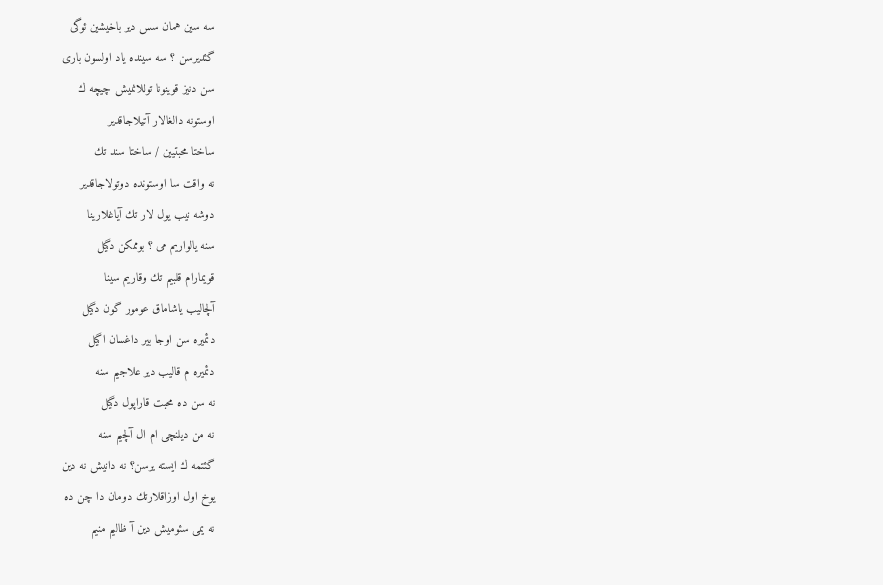سه سین همان سس دیر باخیشین ئوگی
گئدیرسن ؟ سه سینده یاد اولسون باری
سن دنیز قوینونا توللانمیش چیچه ك
اوستونه دالغالار آتیلاجاقدیر
ساختا محبتیین / ساختا سند تك
نه واقت سا اوستونده دوتولاجاقدیر
دوشه نیب یول لار تك آیاغلارینا
سنه یالواریم می ؟ بوممكن دگیل
قویمارام قلبیم تك وقاریم سینا
آلچالیب یاشاماق عومور گون دگیل
دئمیره سن اوجا بیر داغسان اگیل
دئمیره م قالیب دیر علاجیم سنه
نه سن ده محبت قاراپول دگیل
نه من دیلنچی ام ال آلچیم سنه
گئتمه ك ایسته یرسن؟ نه دانیش نه دین
یوخ اول اوزاقلارتك دومان دا چن ده
نه یمی سئومیش دین آ ظالیم منیم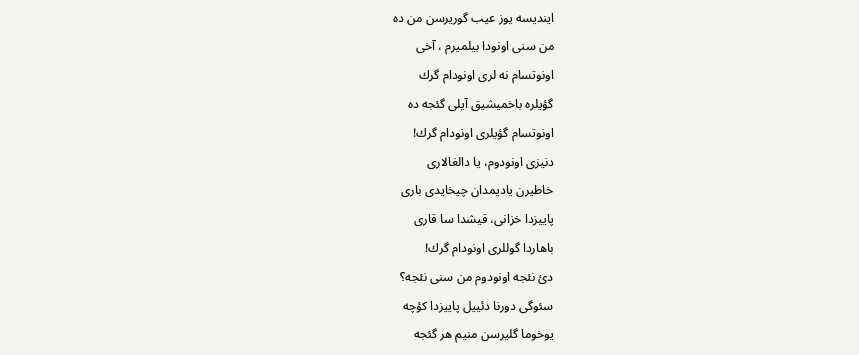ایندیسه یوز عیب گوریرسن من ده
من سنی اونودا بیلمیرم ، آخی
اونوتسام نه لری اونودام گرك
گؤیلره باخمیشیق آیلی گئجه ده
اونوتسام گؤیلری اونودام گرك!
دنیزی اونودوم، یا دالغالاری
خاطیرن یادیمدان چیخایدی باری
پاییزدا خزانی، قیشدا سا قاری
باهاردا گوللری اونودام گرك!
دئ نئجه اونودوم من سنی نئجه؟
سئوگی دورنا دئییل پاییزدا كؤچه
یوخوما گلیرسن منیم هر گئجه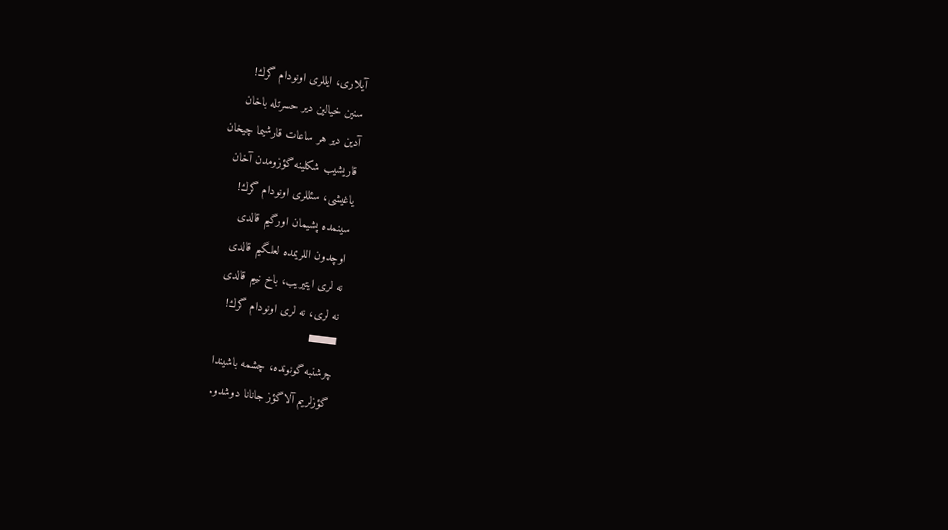آیلاری، ایللری اونودام گرك!
سنین خیالین دیر حسرتله باخان
آدین دیر هر ساعات قارشیما چیخان
قاریشیب شكلینه گؤزومدن آخان
یاغیشی، سئللری اونودام گرك!
سینمده پشیمان اورگیم قالدی
اوچدون اللریمده لعلگیم قالدی
نه لری ایتیریب، باخ نییم قالدی
نه لری، نه لری اونودام گرك!
▀▀▀
چرشنبه گونونده، چشمه باشیندا
گؤزلریم آلاگؤز جانانا دوشدو.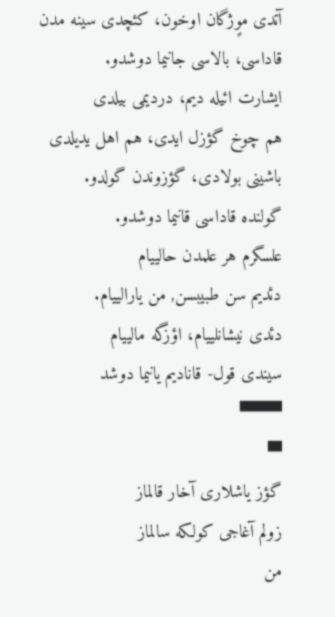آتدی موٍژگان اوخون، كئچدی سینه مدن
قاداسی، بالاسی جانیما دوشدو.
ایشارت ائیله دیم، دردیمی بیلدی
هم چوخ گؤزل ایدی، هم اهل یدیلدی
باشینی بولادی، گؤزوندن گولدو.
گولنده قاداسی قانیما دوشدو.
علسگرم هر علمدن حالییام
دئدیم سن طبیبسن, من یارالییام.
دئدی نیشانلییام، اؤزگه مالییام
سیندی قول- قانادیم یانیما دوشد
▀▀▀
▀
گؤز یاشلاری آخار قالماز
زولم آغاجی كولكه سالماز
من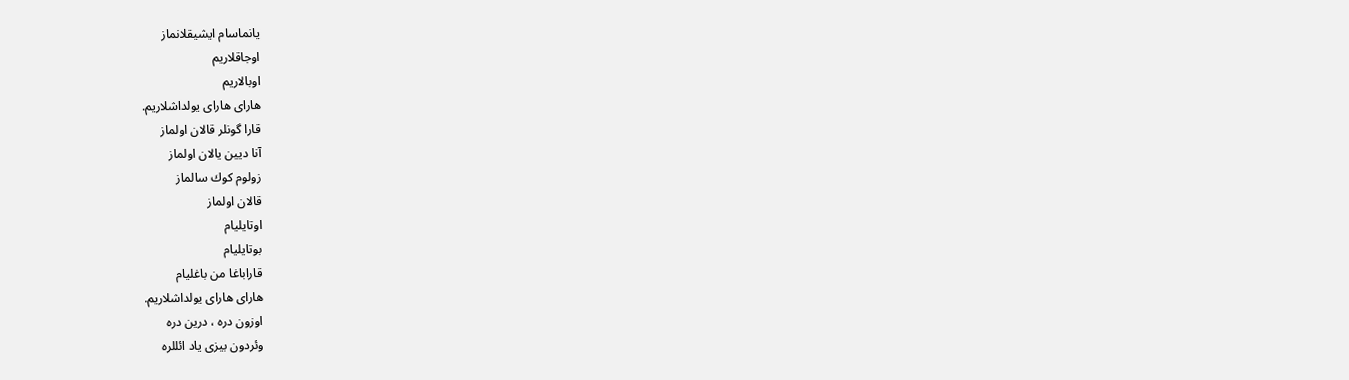یانماسام ایشیقلانماز
اوجاقلاریم
اوبالاریم
هارای هارای یولداشلاریم.
قارا گونلر قالان اولماز
آنا دیین یالان اولماز
زولوم كوك سالماز
قالان اولماز
اوتایلیام
بوتایلیام
قاراباغا من باغلیام
هارای هارای یولداشلاریم.
اوزون دره ، درین دره
وئردون بیزی یاد ائللره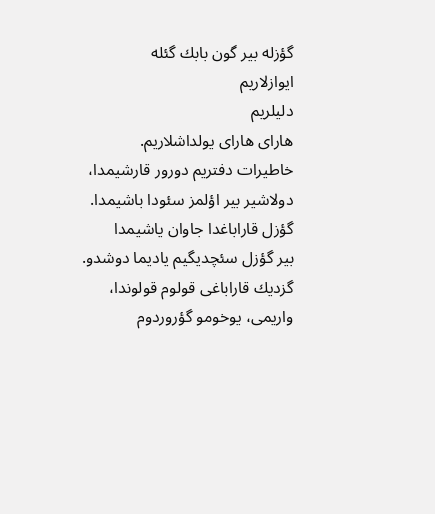گؤزله بیر گون بابك گئله
ایوازلاریم
دلیلریم
هارای هارای یولداشلاریم.
خاطیرات دفتریم دورور قارشیمدا،
دولاشیر بیر اؤلمز سئودا باشیمدا.
گؤزل قاراباغدا جاوان یاشیمدا
بیر گؤزل سئچدیگیم یادیما دوشدو.
گزدیك قاراباغی قولوم قولوندا،
واریمی، یوخومو گؤروردوم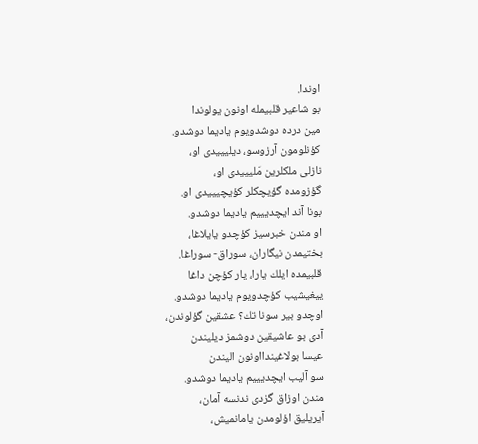اوندا.
بو شاعیر قلبیمله اونون یولوندا
مین درده دوشدویوم یادیما دوشدو.
كؤنلومون آرزوسو، دیلیییدی او،
نازلی ملكلرین مَلیییدی او،
گؤزومده گؤیچكلر كؤیچیییدی او.
بونا آند ایچدیییم یادیما دوشدو.
او مندن خبرسیز كؤچدو یایلاغا،
بختیمدن نیگاران، سوراق- سوراغا.
قلبیمده ایلك یارا، یار كؤچن داغا
ییغیشیب كؤچدویوم یادیما دوشدو.
اوچدو بیر سونا تك؟ عشقین گؤلوندن،
آدی بو عاشیقین دوشمز دیلیندن
عیسا بولاغیندااونون الیندن
سو آلیب ایچدیییم یادیما دوشدو.
مندن اوزاق گزدی ندنسه آمان،
آیریلیق اؤلومدن یامانمیش،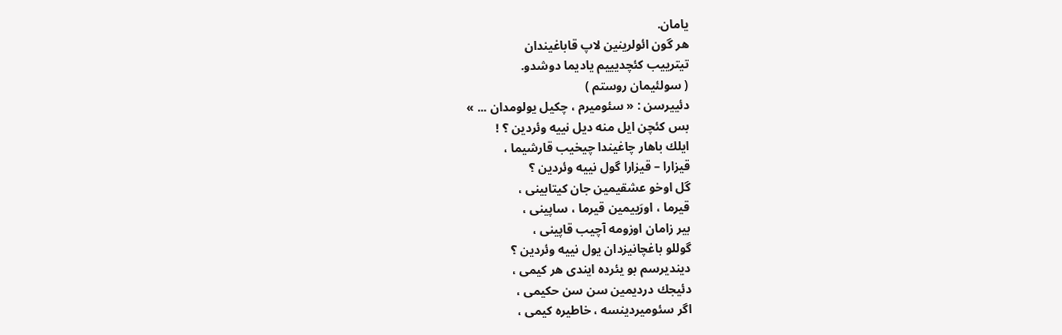یامان.
هر گون ائولرینین لاپ قاباغیندان
تیترییب كئچدیییم یادیما دوشدو.
( سولئیمان روستم )
دئییرسن : « سئومیرم ، چكیل یولومدان ... »
بس كئچن ایل منه دیل نییه وئردین ؟ !
ایلك باهار چاغیندا چیخیب قارشیما ،
قیزارا – قیزارا گول نییه وئردین ؟
گل اوخو عشقیمین جان كیتابینی ،
قیرما ، اورَییمین قیرما ، ساپینی ،
بیر زامان اوزومه آچیب قاپینی ،
گوللو باغچانیزدان یول نییه وئردین ؟
دیندیرسم بو یئرده ایندی هر كیمی ،
دئیجك دردیمین سن سن حكیمی ،
اگر سئومیردینسه ، خاطیره كیمی ،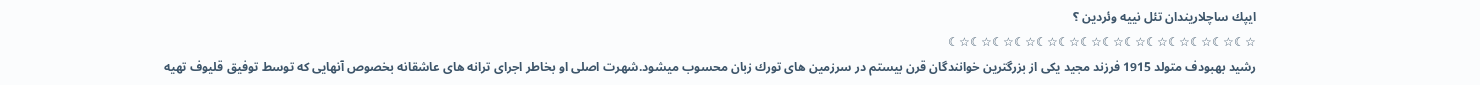ایپك ساچلاریندان تئل نییه وئردین ؟
☆☾☆☾☆☾☆☾☆☾☆☾☆☾☆☾☆☾☆☾☆☾☆☾☆☾☆☾
رشید بهبودف متولد 1915 فرزند مجید یكی از بزرگترین خوانندگان قرن بیستم در سرزمین های تورك زبان محسوب میشود.شهرت اصلی او بخاطر اجرای ترانه های عاشقانه بخصوص آنهایی كه توسط توفیق قلیوف تهیه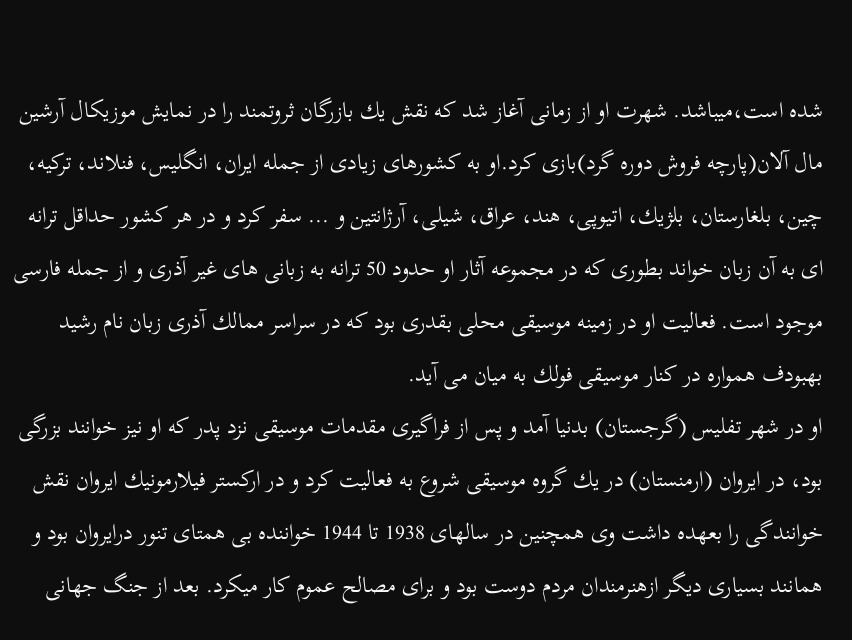شده است،میباشد. شهرت او از زمانی آغاز شد كه نقش یك بازرگان ثروتمند را در نمایش موزیكال آرشین مال آلان(پارچه فروش دوره گرد)بازی كرد.او به كشورهای زیادی از جمله ایران، انگلیس، فنلاند، تركیه، چین، بلغارستان، بلژیك، اتیوپی، هند، عراق، شیلی، آرژانتین و ... سفر كرد و در هر كشور حداقل ترانه ای به آن زبان خواند بطوری كه در مجموعه آثار او حدود 50 ترانه به زبانی های غیر آذری و از جمله فارسی موجود است. فعالیت او در زمینه موسیقی محلی بقدری بود كه در سراسر ممالك آذری زبان نام رشید بهبودف همواره در كنار موسیقی فولك به میان می آید.
او در شهر تفلیس (گرجستان) بدنیا آمد و پس از فراگیری مقدمات موسیقی نزد پدر كه او نیز خوانند بزرگی بود، در ایروان (ارمنستان) در یك گروه موسیقی شروع به فعالیت كرد و در اركستر فیلارمونیك ایروان نقش خوانندگی را بعهده داشت وی همچنین در سالهای 1938 تا 1944 خواننده بی همتای تنور درایروان بود و همانند بسیاری دیگر ازهنرمندان مردم دوست بود و برای مصالح عموم كار میكرد. بعد از جنگ جهانی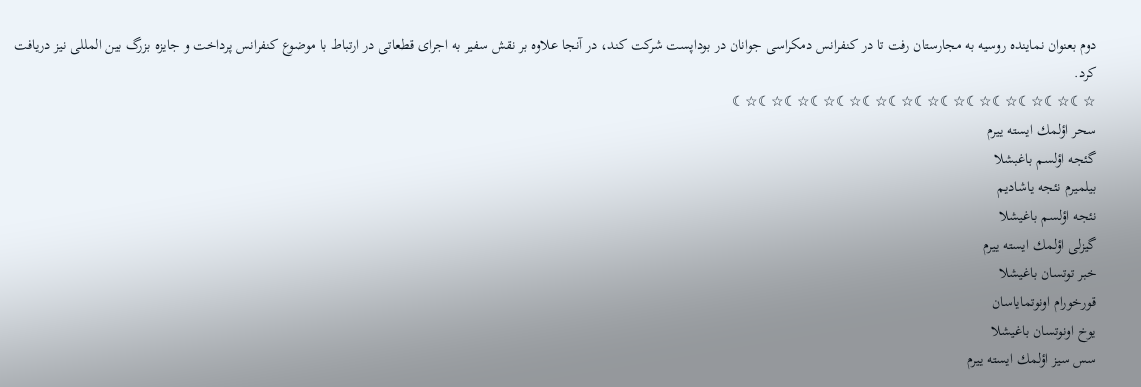دوم بعنوان نماینده روسیه به مجارستان رفت تا در كنفرانس دمكراسی جوانان در بوداپست شركت كند، در آنجا علاوه بر نقش سفیر به اجرای قطعاتی در ارتباط با موضوع كنفرانس پرداخت و جایزه بزرگ بین المللی نیز دریافت كرد.
☆☾☆☾☆☾☆☾☆☾☆☾☆☾☆☾☆☾☆☾☆☾☆☾☆☾☆☾
سحر اؤلمك ایسته ییرم
گئجه اؤلسم باغبشلا
بیلمیرم نئجه یاشادیم
نئجه اؤلسم باغیشلا
گیزلی اؤلمك ایسته ییرم
خبر توتسان باغیشلا
قورخورام اونوتمایاسان
یوخ اونوتسان باغیشلا
سس سیز اؤلمك ایسته ییرم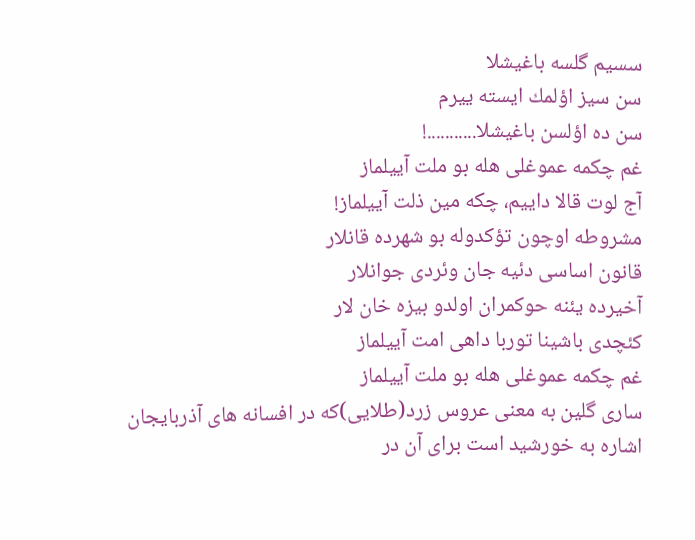سسیم گلسه باغیشلا
سن سیز اؤلمك ایسته ییرم
سن ده اؤلسن باغیشلا...........!
غم چكمه عموغلی هله بو ملت آییلماز
آج لوت قالا داییم، چكه مین ذلت آییلماز!
مشروطه اوچون تؤكدوله بو شهرده قانلار
قانون اساسی دئیه جان وئردی جوانلار
آخیرده یئنه حوكمران اولدو بیزه خان لار
كئچدی باشینا توربا داهی امت آییلماز
غم چكمه عموغلی هله بو ملت آییلماز
ساری گلین به معنی عروس زرد(طلایی)كه در افسانه های آذربایجان اشاره به خورشید است برای آن در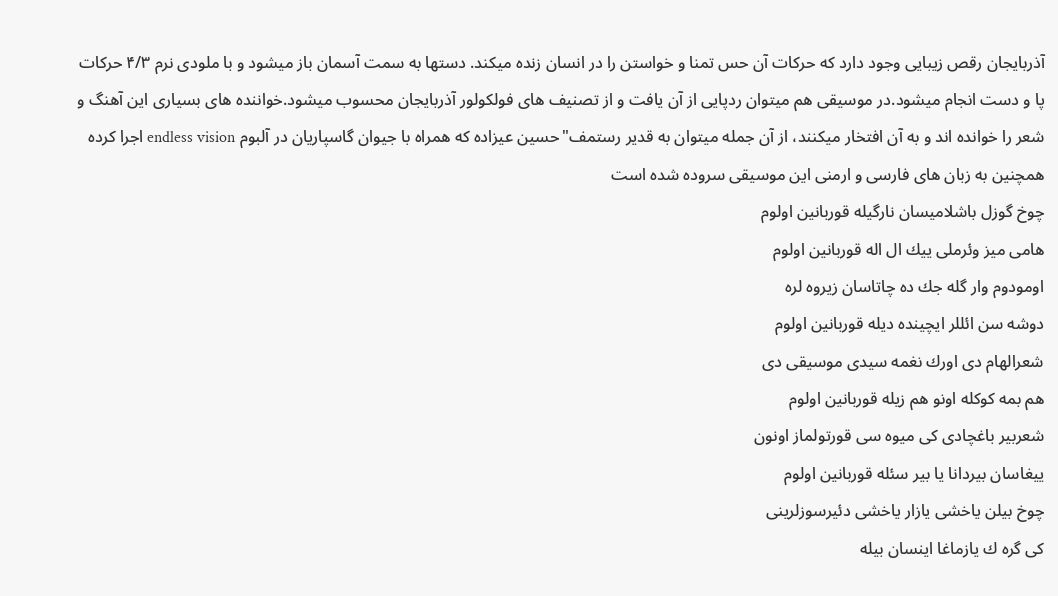آذربایجان رقص زیبایی وجود دارد كه حركات آن حس تمنا و خواستن را در انسان زنده میكند. دستها به سمت آسمان باز میشود و با ملودی نرم ۴/۳ حركات پا و دست انجام میشود.در موسیقی هم میتوان ردپایی از آن یافت و از تصنیف های فولكولور آذربایجان محسوب میشود.خواننده های بسیاری این آهنگ و شعر را خوانده اند و به آن افتخار میكنند، از آن جمله میتوان به قدیر رستمف"حسین عیزاده كه همراه با جیوان گاسپاریان در آلبوم endless vision اجرا كرده
همچنین به زبان های فارسی و ارمنی این موسیقی سروده شده است
چوخ گوزل باشلامیسان نارگیله قوربانین اولوم
هامی میز وئرملی ییك ال اله قوربانین اولوم
اومودوم وار گله جك ده چاتاسان زیروه لره
دوشه سن ائللر ایچینده دیله قوربانین اولوم
شعرالهام دی اورك نغمه سیدی موسیقی دی
هم بمه كوكله اونو هم زیله قوربانین اولوم
شعربیر باغچادی كی میوه سی قورتولماز اونون
ییغاسان بیردانا یا بیر سئله قوربانین اولوم
چوخ بیلن یاخشی یازار یاخشی دئیرسوزلرینی
كی گره ك یازماغا اینسان بیله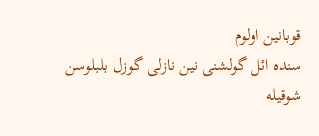قوبانین اولوم
سنده ائل گولشنی نین نازلی گوزل بلبلوسن
شوقیله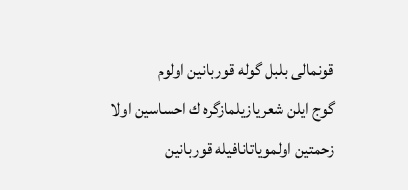قونمالی بلبل گوله قوربانین اولوم
گوج ایلن شعریازیلمازگره ك احساسین اولا
زحمتین اولمویاتانافیله قوربانین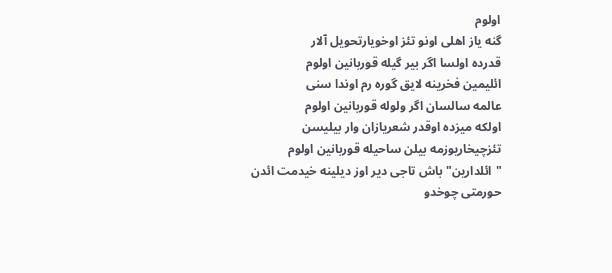اولوم
گنه یاز اهلی اونو تئز اوخویارتحویل آلار
قدرده اولسا اگر بیر گیله قوربانین اولوم
ائلیمین فخرینه لایق گوره رم اوندا سنی
عالمه سالسان اگر ولوله قوربانین اولوم
اولكه میزده اوقدر شعریازان وار بیلیسن
تئزچیخاریوزمه بیلن ساحیله قوربانین اولوم
"ائلدارین"باش تاجی دیر اوز دیلینه خیدمت ائدن
حورمتی چوخدو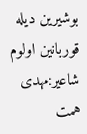بوشیرین دیله قوربانین اولوم
شاعیر:مهدی همت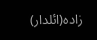زاده(ائلدار)